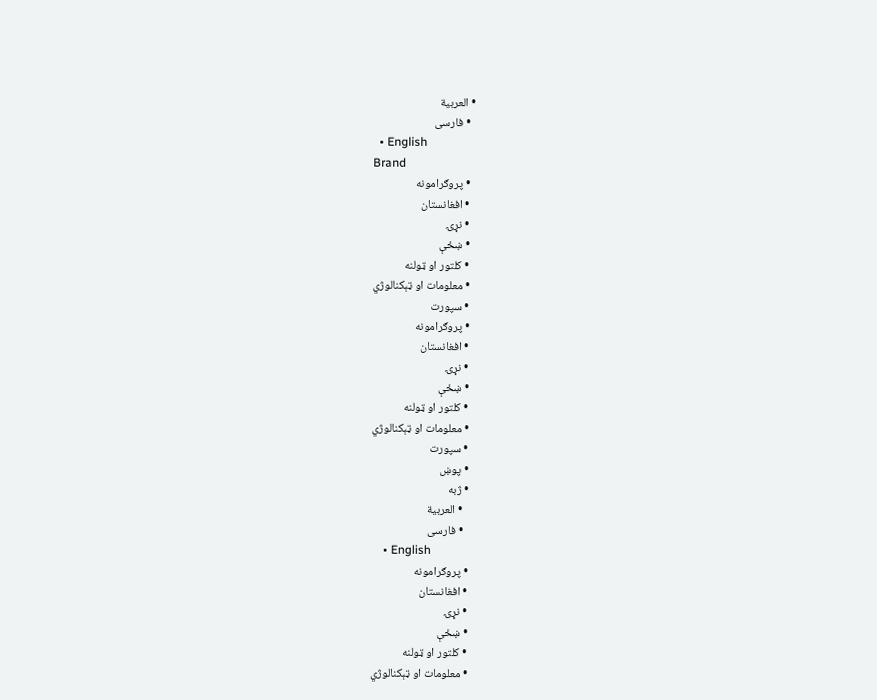• العربية
  • فارسی
  • English
Brand
  • پروګرامونه
  • افغانستان
  • نړۍ
  • ښځې
  • کلتور او ټولنه
  • معلومات او ټېکنالوژي
  • سپورت
  • پروګرامونه
  • افغانستان
  • نړۍ
  • ښځې
  • کلتور او ټولنه
  • معلومات او ټېکنالوژي
  • سپورت
  • پوښ
  • ژبه
    • العربية
    • فارسی
    • English
  • پروګرامونه
  • افغانستان
  • نړۍ
  • ښځې
  • کلتور او ټولنه
  • معلومات او ټېکنالوژي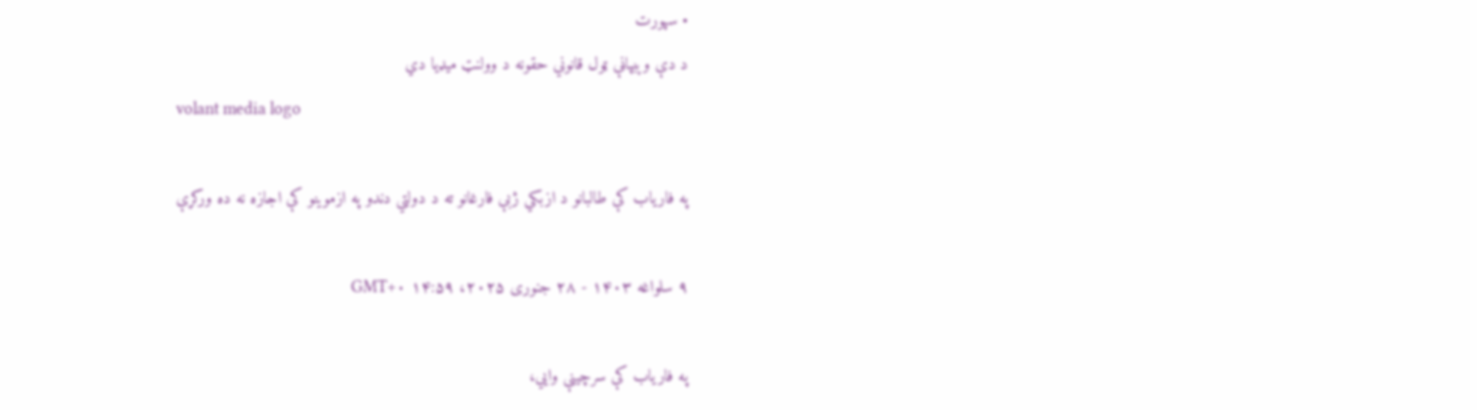• سپورت
د دې وېبپاڼې ټول قانوني حقونه د وولنټ میډیا دي
volant media logo

په فاریاب کې طالبانو د ازبکي ژبې فارغانو ته د دولتي دندو په ازموينو کې اجازه نه ده ورکړې

۹ سلواغه ۱۴۰۳ - ۲۸ جنوری ۲۰۲۵، ۱۴:۵۹ GMT+۰

په فاریاب کې سرچینې وايي،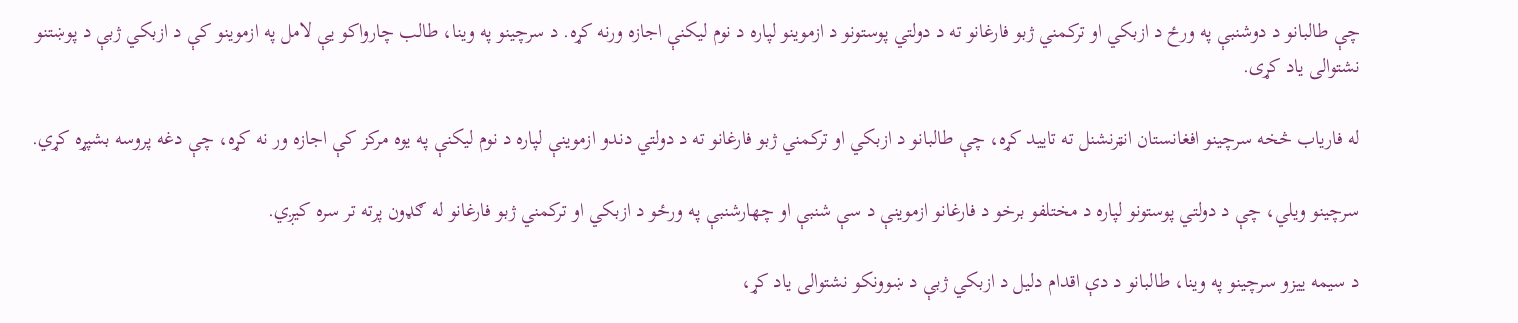چې طالبانو د دوشنبې په ورځ د ازبکي او ترکمني ژبو فارغانو ته د دولتي پوستونو د ازموینو لپاره د نوم لیکنې اجازه ورنه کړه. د سرچینو په وینا، طالب چارواکو يې لامل په ازموینو کې د ازبکي ژبې د پوښتنو نشتوالی یاد کړی.

له فاریاب څخه سرچینو افغانستان انټرنشنل ته تایید کړه، چې طالبانو د ازبکي او ترکمني ژبو فارغانو ته د دولتي دندو ازموينې لپاره د نوم ليکنې په یوه مرکز کې اجازه ور نه کړه، چې دغه پروسه بشپړه کړي.

سرچینو ویلي، چې د دولتي پوستونو لپاره د مختلفو برخو د فارغانو ازموینې د سې شنبې او چهارشنبې په ورځو د ازبکي او ترکمني ژبو فارغانو له ګډون پرته تر سره کيږي.

د سیمه ییزو سرچینو په وینا، طالبانو د دې اقدام دلیل د ازبکي ژبې د ښوونکو نشتوالی یاد کړ،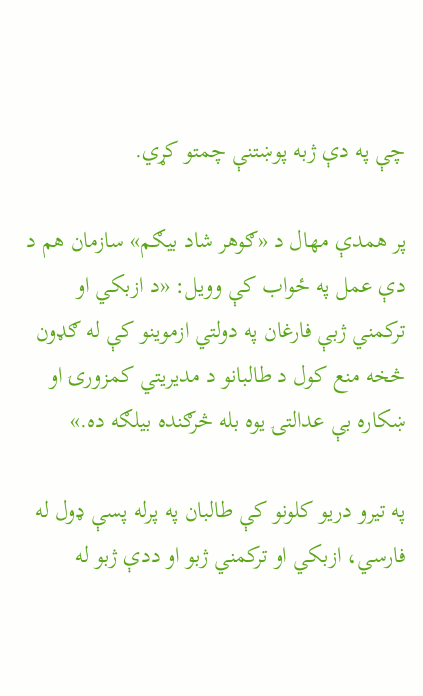چې په دې ژبه پوښتنې چمتو کړي.

پر همدې مهال د «ګوهر شاد بیګم» سازمان هم د دې عمل په ځواب کې وویل: «د ازبکي او ترکمني ژبې فارغان په دولتي ازموینو کې له ګډون څخه منع کول د طالبانو د مدیریتي کمزورۍ او ښکاره بې عدالتۍ یوه بله څرګنده بیلګه ده.»

په تیرو دریو کلونو کې طالبان په پرله پسې ډول له فارسي، ازبکي او ترکمني ژبو او ددې ژبو له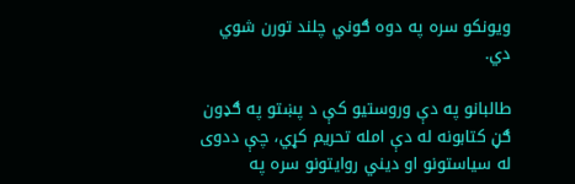ویونکو سره په دوه ګوني چلند تورن شوي دي.

طالبانو په دې وروستیو کې د پښتو په ګډون ګڼ کتابونه له دې امله تحریم کړي، چې ددوی له سیاستونو او دیني روایتونو سره په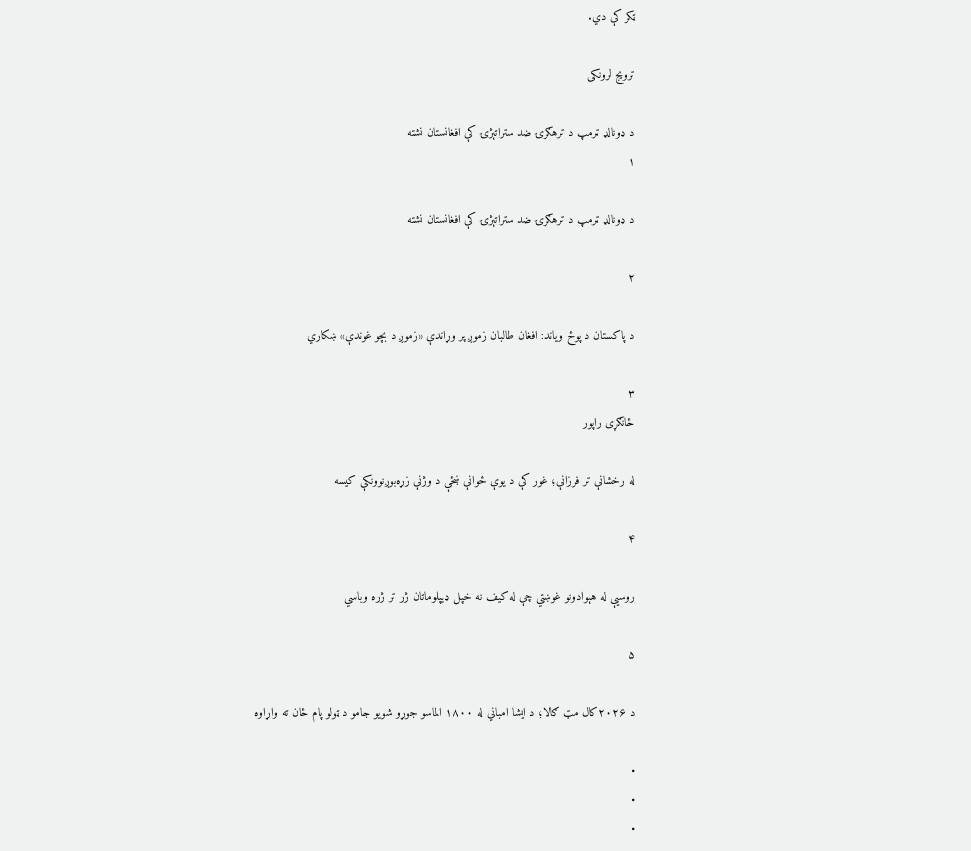ټکر کې دي.

ترویج لرونکی

د ډونالډ ټرمپ د ترهګرۍ ضد ستراتېژۍ کې افغانستان نشته
۱

د ډونالډ ټرمپ د ترهګرۍ ضد ستراتېژۍ کې افغانستان نشته

۲

د پاکستان د پوځ ویاند: افغان طالبان زموږ پر وړاندې «زموږ د بچو غوندې» ښکاري

۳
ځانګړی راپور

له رخشانې تر فرزانې؛ غور کې د یوې ځوانې ښځې د وژنې زړه‌بوږنوونکې کیسه

۴

روسیې له هېوادونو غوښتي چې له کیف نه خپل ډیپلوماتان ژر تر ژره وباسي

۵

د ۲۰۲۶کال مټ ګالا؛ د ایشا امباني له ۱۸۰۰ الماسو جوړو شويو جامو د ټولو پام ځان ته واړاوه

•
•
•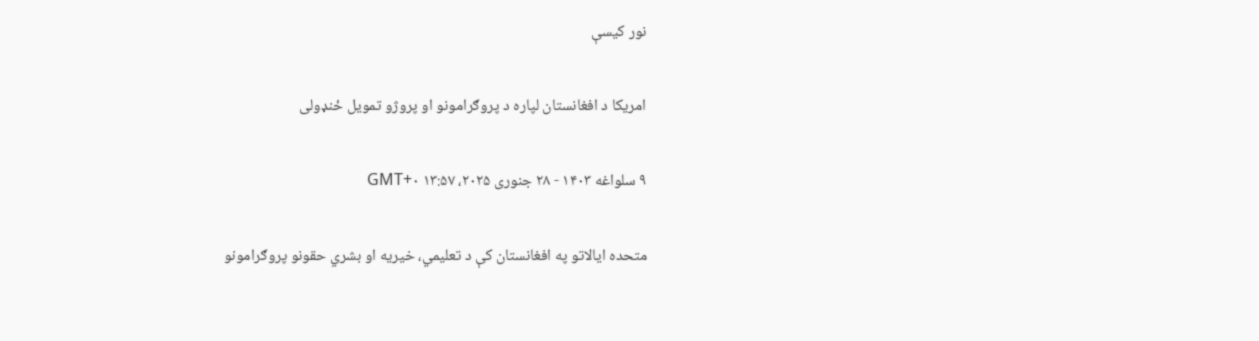نور کیسې

امریکا د افغانستان لپاره د پروګرامونو او پروژو تمویل ځنډولی

۹ سلواغه ۱۴۰۳ - ۲۸ جنوری ۲۰۲۵، ۱۳:۵۷ GMT+۰

متحده ایالاتو په افغانستان کې د تعلیمي، خیریه او بشري حقونو پروګرامونو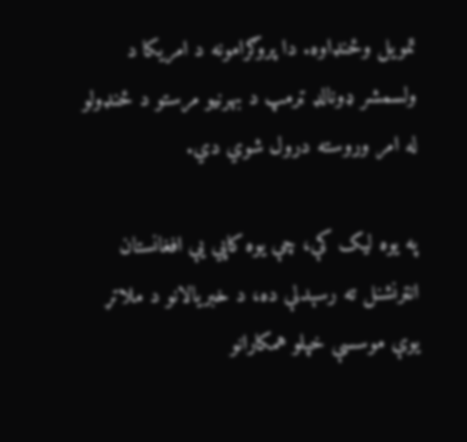تمویل وځنډاوه. دا پروګرامونه د امریکا د ولسمشر ډونالډ ټرمپ د بهرنیو مرستو د ځنډولو له امر وروسته درول شوي دي.

په یوه لیک کې، چې یوه کاپي یې افغانستان انټرنشنل ته رسېدلې ده، د خبریالانو د ملاتړ یوې موسسې خپلو همکارانو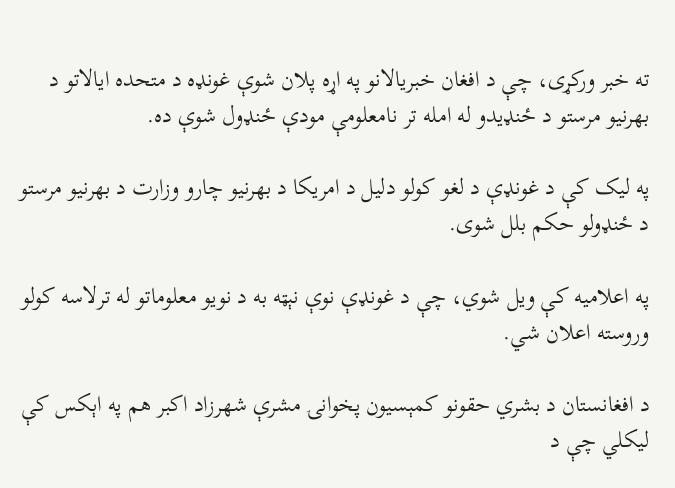ته خبر ورکړی، چې د افغان خبریالانو په اړه پلان شوې غونډه د متحده ایالاتو د بهرنیو مرستو د ځنډیدو له امله تر نامعلومې مودې ځنډول شوې ده.

په لیک کې د غونډې د لغو کولو دلیل د امریکا د بهرنیو چارو وزارت د بهرنیو مرستو د ځنډولو حکم بلل شوی.

په اعلامیه کې ویل شوي، چې د غونډې نوې نېټه به د نویو معلوماتو له ترلاسه کولو وروسته اعلان شي.

د افغانستان د بشري حقونو کمېسیون پخوانۍ مشرې شهرزاد اکبر هم په اېکس کې لیکلي چې د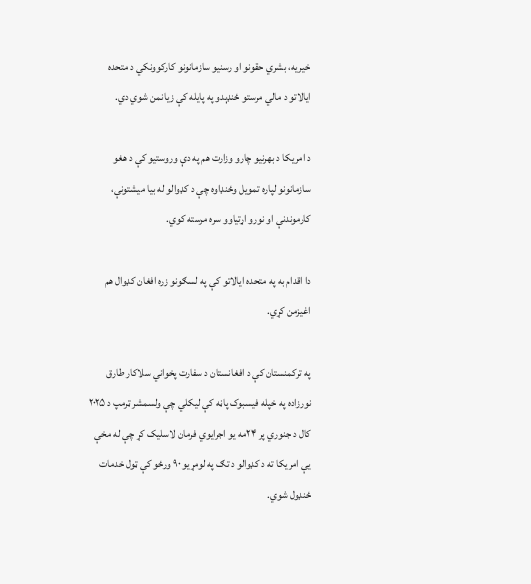خیریه، بشري حقونو او رسنیو سازمانونو کارکوونکي د متحده ایالاتو د مالي مرستو ځنډېدو په پایله کې زیانمن شوي دي.

د امریکا د بهرنیو چارو وزارت هم په دې وروستیو کې د هغو سازمانونو لپاره تمویل وځنډاوه چې د کډوالو له بیا میشتونې، کارموندنې او نورو اړتیاوو سره مرسته کوي.

دا اقدام به په متحده ایالاتو کې په لسګونو زره افغان کډوال هم اغیزمن کړي.

په ترکمنستان کې د افغانستان د سفارت پخواني سلاکار طارق نورزاده په خپله فیسبوک پاڼه کې لیکلي چې ولسمشر ټرمپ د ۲۰۲۵ کال د جنوري پر ۲۴مه یو اجرایوي فرمان لاسلیک کړ چې له مخې یې امریکا ته د کډوالو د تګ په لومړیو ۹۰ ورځو کې ټول خدمات ځنډول شوي.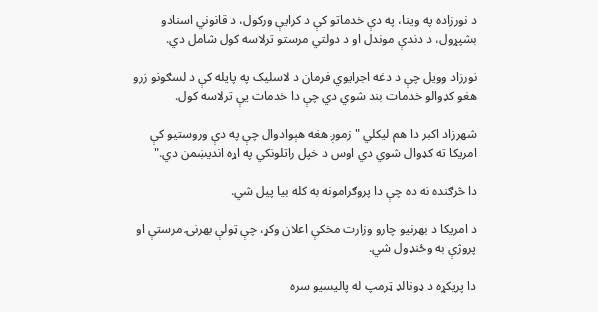د نورزاده په وینا، په دې خدماتو کې د کرایې ورکول، د قانوني اسنادو بشپړول، د دندې موندل او د دولتي مرستو ترلاسه کول شامل دي.

نورزاد وویل چې د دغه اجرایوي فرمان د لاسلیک په پایله کې د لسګونو زرو هغو کډوالو خدمات بند شوي دي چې دا خدمات یې ترلاسه کول.

شهرزاد اکبر دا هم لیکلي "زموږ هغه هېوادوال چې په دې وروستیو کې امریکا ته کډوال شوي دي اوس د خپل راتلونکي په اړه اندیښمن دي."

دا څرګنده نه ده چې دا پروګرامونه به کله بیا پیل شي.

د امریکا د بهرنیو چارو وزارت مخکې اعلان وکړ، چې ټولې بهرنۍ مرستې او پروژې به وځنډول شي.

دا پریکړه د ډونالډ ټرمپ له پالیسیو سره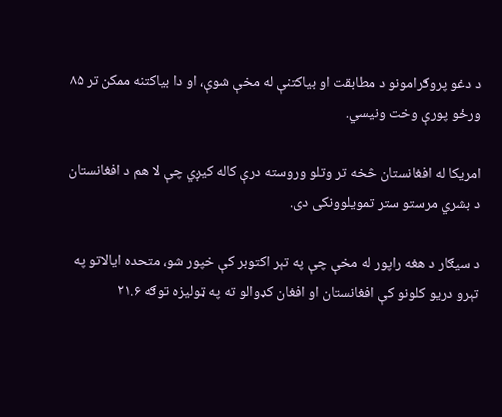د دغو پروګرامونو د مطابقت او بیاکتنې له مخې شوې، او دا بیاکتنه ممکن تر ۸۵ ورځو پورې وخت ونیسي.

امریکا له افغانستان څخه تر وتلو وروسته درې کاله کیږي چې لا هم د افغانستان د بشري مرستو ستر تمویلوونکی دی.

د سیګار د هغه راپور له مخې چې په تېر اکتوبر کې خپور شو، متحده ایالاتو په تېرو دریو کلونو کې افغانستان او افغان کډوالو ته په ټولیزه توګه ۲۱.۶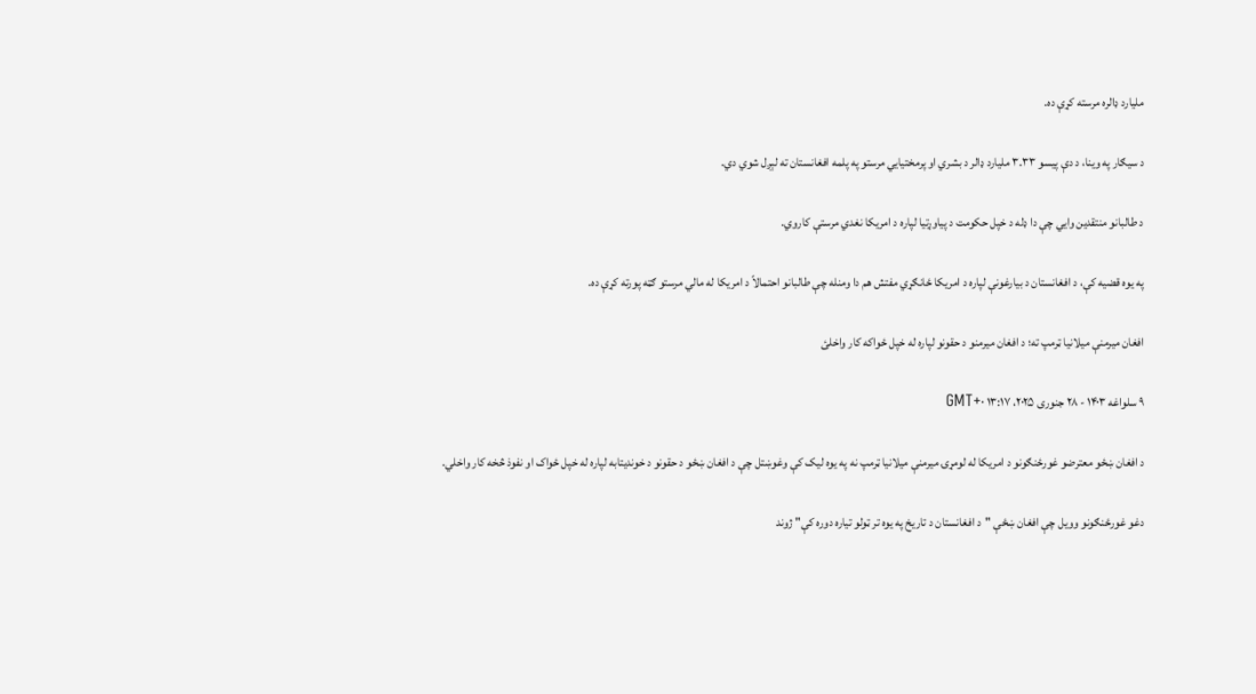ملیارد ډالره مرسته کړې ده.

د سیګار په وینا، د دې پیسو ۳.۳۳ ملیارد ډالر د بشري او پرمختیایي مرستو په پلمه افغانستان ته لېږل شوي دي.

د طالبانو منتقدین وايي چې دا ډله د خپل حکومت د پیاوړتیا لپاره د امریکا نغدي مرستې کاروي.

په یوه قضیه کې، د افغانستان د بیارغونې لپاره د امریکا ځانګړي مفتش هم دا ومنله چې طالبانو احتمالاً د امریکا له مالي مرستو ګټه پورته کړې ده.

افغان میرمنې میلانیا ټرمپ ته؛ د افغان میرمنو د حقونو لپاره له خپل ځواکه کار واخلئ

۹ سلواغه ۱۴۰۳ - ۲۸ جنوری ۲۰۲۵، ۱۳:۱۷ GMT+۰

د افغان ښځو معترضو غورځنګونو د امریکا له لومړۍ میرمنې میلانیا ټرمپ نه په یوه لیک کې وغوښتل چې د افغان ښځو د حقونو د خونديتابه لپاره له خپل ځواک او نفوذ څخه کار واخلي.

دغو غورځنګونو وویل چې افغان ښځې "د افغانستان د تاریخ په یوه تر ټولو تیاره دوره کې" ژوند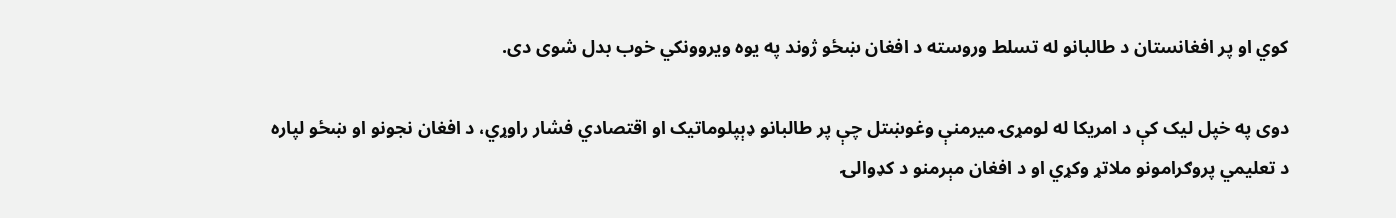کوي او پر افغانستان د طالبانو له تسلط وروسته د افغان ښځو ژوند په یوه ویروونکي خوب بدل شوی دی.

دوی په خپل لیک کې د امریکا له لومړۍ میرمنې وغوښتل چې پر طالبانو ډېپلوماتیک او اقتصادي فشار راوړي، د افغان نجونو او ښځو لپاره د تعلیمي پروګرامونو ملاتړ وکړي او د افغان مېرمنو د کډوالۍ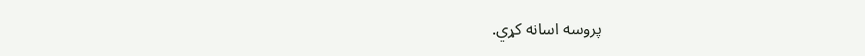پروسه اسانه کړي.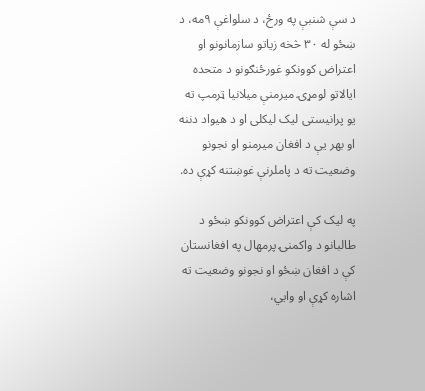د سې شنبې په ورځ، د سلواغې ۹مه، د ښځو له ۳۰ څخه زیاتو سازمانونو او اعتراض کوونکو غورځنګونو د متحده ایالاتو لومړۍ میرمنې میلانیا ټرمپ ته یو پرانیستی لیک لیکلی او د هیواد دننه او بهر یې د افغان میرمنو او نجونو وضعیت ته د پاملرنې غوښتنه کړې ده.

په لیک کې اعتراض کوونکو ښځو د طالبانو د واکمنۍ پرمهال په افغانستان کې د افغان ښځو او نجونو وضعیت ته اشاره کړې او وايي،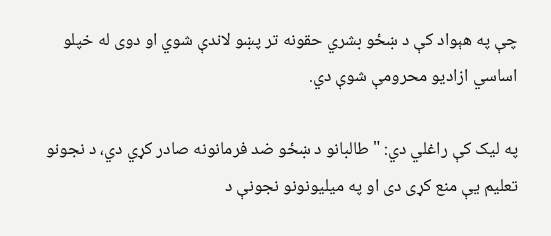چې په هېواد کې د ښځو بشري حقونه تر پښو لاندې شوي او دوی له خپلو اساسي ازادیو محرومې شوې دي.

په لیک کې راغلي دي: "طالبانو د ښځو ضد فرمانونه صادر کړي دي، د نجونو تعلیم یې منع کړی دی او په میلیونونو نجونې د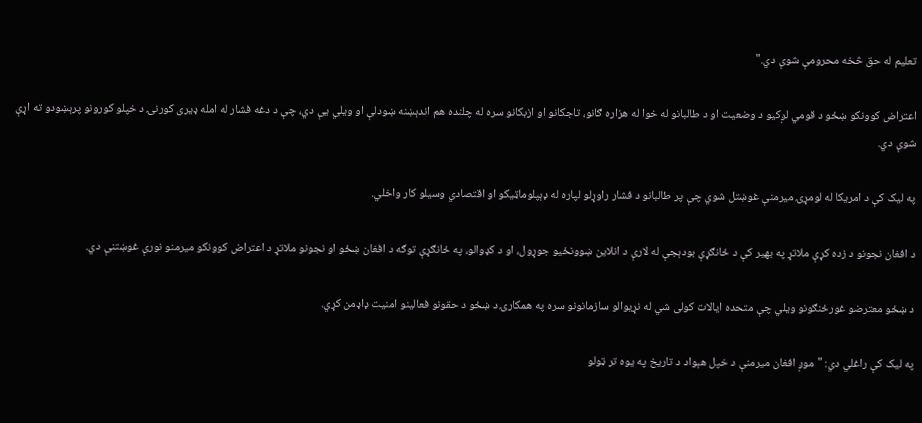تعلیم له حق څخه محرومې شوې دي."

اعتراض کوونکو ښځو د قومي لږکیو د وضعیت او د طالبانو له خوا له هزاره ګانو، تاجکانو او ازبکانو سره له چلنده هم اندېښنه ښودلې او ویلي یې دي، چې د دغه فشار له امله ډیری کورنۍ د خپلو کورونو پرېښودو ته اړې شوې دي.

په لیک کې د امریکا له لومړۍ میرمنې غوښتل شوي چې پر طالبانو د فشار راوړلو لپاره له ډېپلوماټیکو او اقتصادي وسیلو کار واخلي.

د افغان نجونو د زده کړې ملاتړ په بهیر کې د ځانګړې بودېجې له لارې د انلاین ښوونځیو جوړول، او د کډوالو، په ځانګړې توګه د افغان ښځو او نجونو ملاتړ د اعتراض کوونکو میرمنو نورې غوښتنې دي.

د ښځو معترضو غورځنګونو ویلي چې متحده ایالات کولی شي له نړیوالو سازمانونو سره په همکارۍ د ښځو د حقونو فعالینو امنیت ډاډمن کړي.

په لیک کې راغلي دي: "موږ افغان میرمنې د خپل هېواد د تاریخ په یوه تر ټولو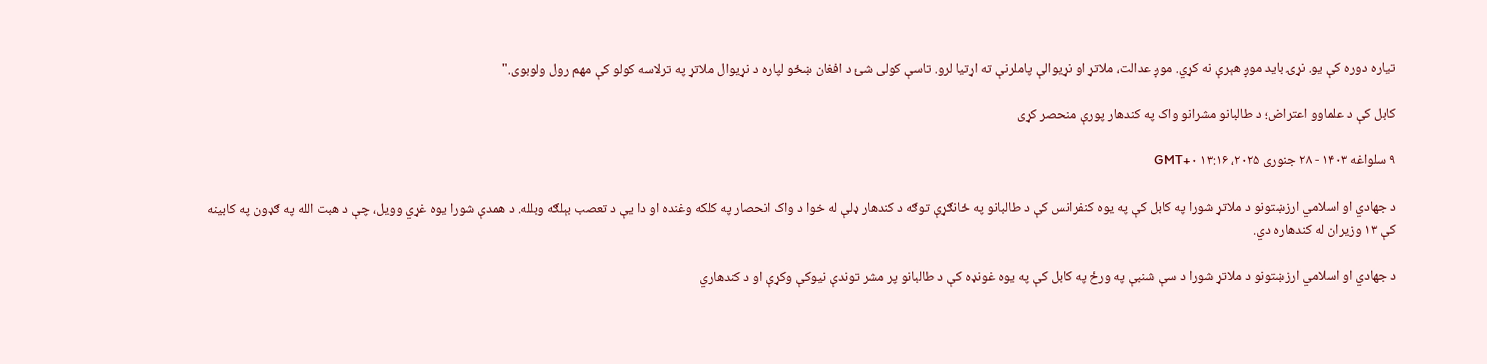تیاره دوره کې یو. نړۍ باید موږ هېرې نه کړي. موږ عدالت، ملاتړ او نړیوالې پاملرنې ته اړتیا لرو. تاسې کولی شئ د افغان ښځو لپاره د نړیوال ملاتړ په ترلاسه کولو کې مهم رول ولوبوی."

کابل کې د علماوو اعتراض؛ د طالبانو مشرانو واک په کندهار پورې منحصر کړی

۹ سلواغه ۱۴۰۳ - ۲۸ جنوری ۲۰۲۵، ۱۳:۱۶ GMT+۰

د جهادي او اسلامي ارزښتونو د ملاتړ شورا په کابل کې په یوه کنفرانس کې د طالبانو په ځانګړې توګه د کندهار ډلې له خوا د واک انحصار په کلکه وغنده او دا یې د تعصب بېلګه وبلله. د همدې شورا يوه غړي وويل، چې د هبت الله په ګډون په کابينه کې ۱۳ وزيران له کندهاره دي.

د جهادي او اسلامي ارزښتونو د ملاتړ شورا د سې شنبې په ورځ په کابل کې په یوه غونډه کې د طالبانو پر مشر توندې نيوکې وکړې او د کندهاري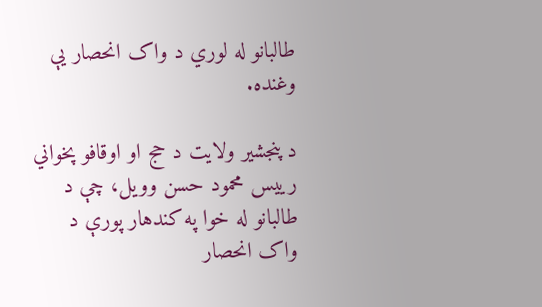طالبانو له لوري د واک انحصار يې وغنده.

د پنجشیر ولایت د حج او اوقافو پخواني رییس محمود حسن وویل، چې د طالبانو له خوا په کندهار پورې د واک انحصار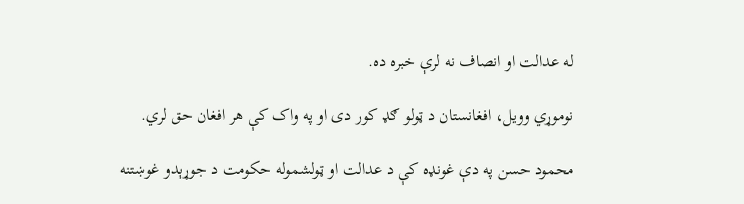له عدالت او انصاف نه لرې خبره ده.

نوموړي وویل، افغانستان د ټولو ګډ کور دی او په واک کې هر افغان حق لري.

محمود حسن په دې غونډه کې د عدالت او ټولشموله حکومت د جوړېدو غوښتنه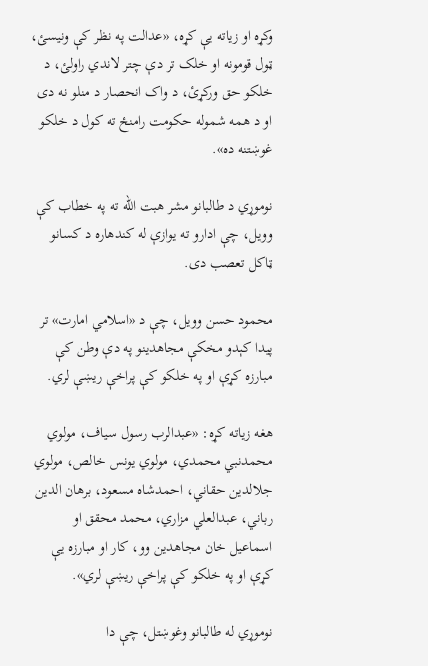وکړه او زیاته یې کړه، «عدالت په نظر کې ونيسئ، ټول قومونه او خلک تر دې چتر لاندي راولئ، د خلکو حق ورکړئ، د واک انحصار د منلو نه دی او د همه شموله حکومت رامنځ ته کول د خلکو غوښتنه ده».

نوموړي د طالبانو مشر هبت الله ته په خطاب کې وویل، چې ادارو ته یوازې له کندهاره د کسانو ټاکل تعصب دی.

محمود حسن وویل، چې د «اسلامي امارت» تر پيدا کېدو مخکې مجاهدينو په دې وطن کې مبارزه کړې او په خلکو کې پراخې ريښې لري.

هغه زياته کړه: «عبدالرب رسول سیاف، مولوي محمدنبي محمدي، مولوي یونس خالص، مولوي جلالدین حقاني، احمدشاه مسعود، برهان الدین رباني، عبدالعلي مزاري، محمد محقق او اسماعیل خان مجاهدین وو، کار او مبارزه یې کړې او په خلکو کې پراخې ريښې لري».

نوموړي له طالبانو وغوښتل، چې دا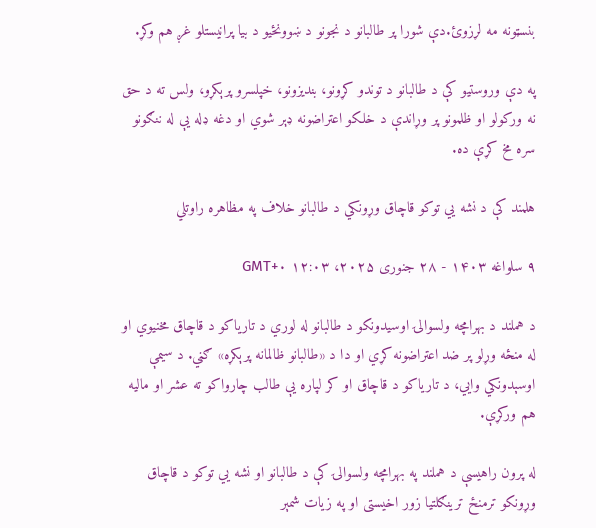بنسټونه مه لړزوئ.دې شورا پر طالبانو د نجونو د ښوونځيو د بیا پرانیستلو غږ هم وکړ.

په دې وروستيو کې د طالبانو د توندو کړونو، بنديزونو، خپلسرو پرېکړو، ولس ته د حق نه ورکولو او ظلمونو پر وړاندې د خلکو اعتراضونه ډېر شوي او دغه ډله یې له ننګونو سره مخ کړې ده.

هلمند کې د نشه يي توکو قاچاق وړونکي د طالبانو خلاف په مظاهره راوتلي

۹ سلواغه ۱۴۰۳ - ۲۸ جنوری ۲۰۲۵، ۱۲:۰۳ GMT+۰

د هملند د بهرامچه ولسوالۍ اوسيدونکو د طالبانو له لوري د تاریاکو د قاچاق مخنیوي او له منځه وړلو پر ضد اعتراضونه کړي او دا د «طالبانو ظالمانه پرېکړه» ګڼي. د سيمې اوسېدونکي وایي، د تاریاکو د قاچاق او کر لپاره یې طالب چارواکو ته عشر او ماليه هم ورکړې.

له پرون راهیسې د هملند په بهرامچه ولسوالۍ کې د طالبانو او نشه يي توکو د قاچاق وړونکو ترمنځ ترينګلتیا زور اخيستی او په زيات شمېر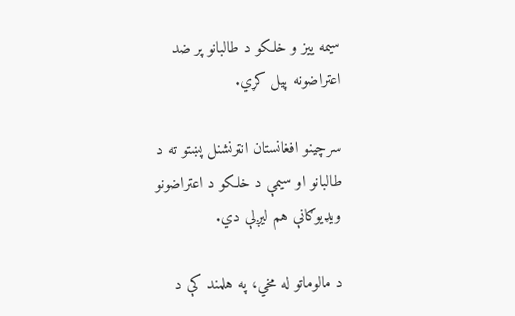سيمه یيز و خلکو د طالبانو پر ضد اعتراضونه پیل کړي.

سرچينو افغانستان انټرنشنل پښتو ته د طالبانو او سيمې د خلکو د اعتراضونو ویډيوګانې هم ليږلې دي.

د مالوماتو له مخي، په هلمند کې د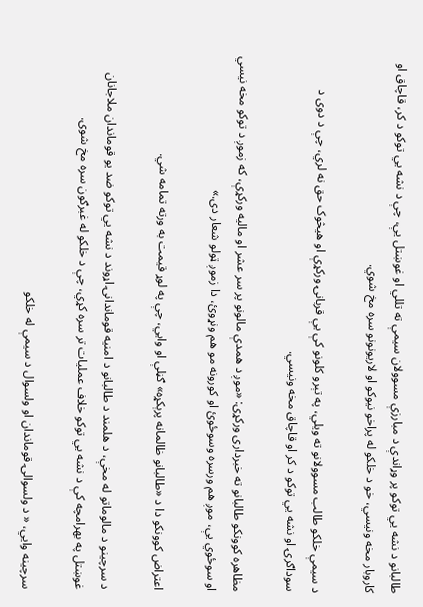طالبانو د نشه یي توکو پر وړاندې د مبارزې مسوولان سيمې ته تللي او غوښتل يې، چې د نشه يي توکو د کر، قاچاق او کاروبار مخه ونیسي، خو د خلکو له پراخو نیوکو او لاریونونو سره مخ شوي.

د سيمې خلکو طالب مسوولانو ته ویلي، په تېرو کلونو کې يې قربانۍ ورکړې او هيڅوک حق نه لري، چې د دوی د سوداګرۍ او نشه یي توکو د کر او قاچاق مخه ونیسي.

مظاهره کوونکو طالبانو ته خبرداری ورکړی: «موږ د همدې مالونو پر سر عشر او ماليه ورکړې، که زموږ د توکو مخه نيسي او سوځوي يې، موږ هم ورسره وسوځوئ او کورونه مو هم ونړوئ، دا زموږ ټولو شعار دی.»

اعتراض کوونکو دا د «طالبانو ظالمانه پرېکړه» ګڼلې او وايي، چې په لوړ قیمت به ورته تمامه شي.

د سرچينو د مالوماتو له مخې، د هلمند د طالبانو د امنیه قوماندانۍ اړوند د نشه یي توکو ضد یو قوماندان ملاجانان غوښتل په بهرامچه کې د نشه یي توکو خلاف عمليات تر سره کړي، چې د خلکو له غبرګون سره مخ شوی.

سرچینه وايي، « د ولسوالۍ قوماندان او ولسوال د سيمې له خلکو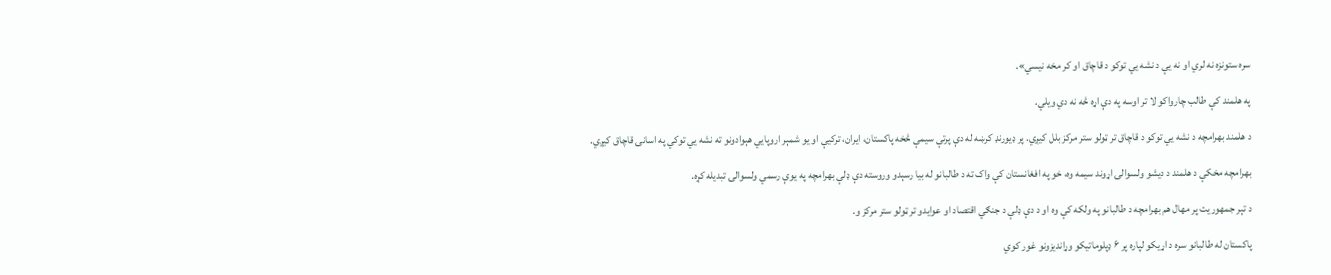سره ستونزه نه لري او نه یې د نشه یي توکو د قاچاق او کر مخه نيسي».

په هلمند کې طالب چارواکو لا تر اوسه په دې اړه څه نه دي ویلي.

د هلمند بهرامچه د نشه یي توکو د قاچاق تر ټولو ستر مرکز بلل کيږي. پر ډيورنډ کرښه له دې پرتې سيمې څخه پاکستان، ایران، ترکیې او یو شمېر اروپايي هېوادونو ته نشه یي توکي په اسانۍ قاچاق کيږي.

بهرامچه مخکې د هلمند د دیشو ولسوالۍ اړوند سيمه وه، خو په افغانستان کې واک ته د طالبانو له بیا رسېدو وروسته دې ډلې بهرامچه په يوې رسمي ولسوالۍ تبديله کړه.

د تېر جمهوريت پر مهال هم بهرامچه د طالبانو په ولکه کې وه او د دې ډلې د جنګي اقتصاد او عوایدو تر ټولو ستر مرکز و.

پاکستان له طالبانو سره د اړیکو لپاره پر ۶ ډپلوماتیکو وړاندیزونو غور کوي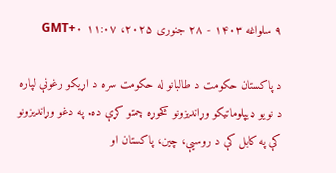۹ سلواغه ۱۴۰۳ - ۲۸ جنوری ۲۰۲۵، ۱۱:۰۷ GMT+۰

د پاکستان حکومت د طالبانو له حکومت سره د اړیکو رغونې لپاره د نویو ډیپلوماتیکو وړاندیزونو کڅوړه چمتو کړې ده. په دغو وړاندیزونو کې په کابل کې د روسیې، چین، پاکستان او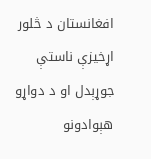افغانستان د څلور اړخیزې ناستې جوړېدل او د دواړو هېوادونو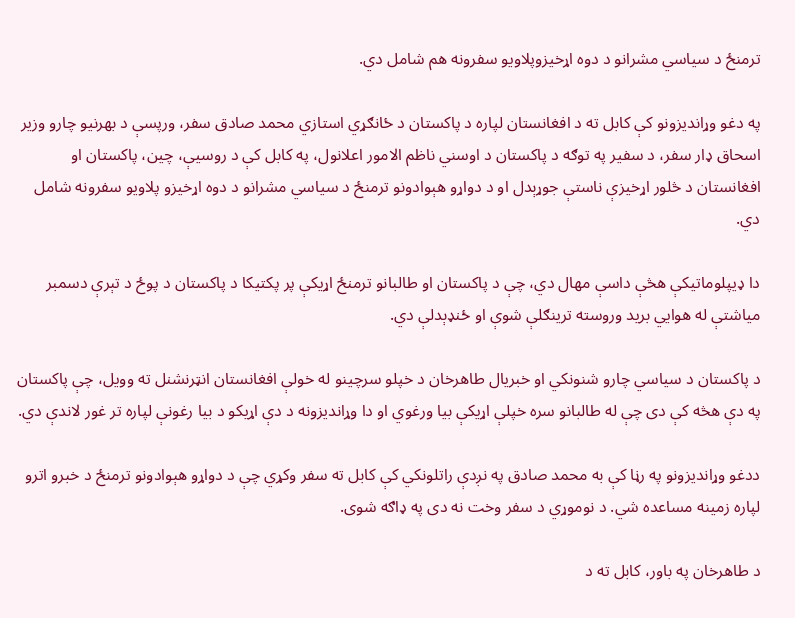ترمنځ د سیاسي مشرانو د دوه اړخیزوپلاویو سفرونه هم شامل دي.

په دغو وړاندیزونو کې کابل ته د افغانستان لپاره د پاکستان د ځانګړي استازي محمد صادق سفر، ورپسې د بهرنیو چارو وزیر اسحاق ډار سفر، د سفیر په توګه د پاکستان د اوسني ناظم الامور اعلانول، په کابل کې د روسیې، چین، پاکستان او افغانستان د څلور اړخیزې ناستې جوړېدل او د دواړو هېوادونو ترمنځ د سیاسي مشرانو د دوه اړخیزو پلاویو سفرونه شامل دي.

دا ډیپلوماتیکې هڅې داسې مهال دي، چې د پاکستان او طالبانو ترمنځ اړیکې پر پکتیکا د پاکستان د پوځ د تېرې دسمبر میاشتې له هوايي برید وروسته ترینګلې شوې او ځنډېدلې دي.

د پاکستان د سیاسي چارو شنونکي او خبریال طاهرخان د خپلو سرچینو له خولې افغانستان انټرنشنل ته وویل، چې پاکستان په دې هڅه کې دی چې له طالبانو سره خپلې اړیکې بیا ورغوي او دا وړاندیزونه د دې اړیکو د بیا رغونې لپاره تر غور لاندې دي.

ددغو وړاندیزونو په رڼا کې به محمد صادق په نږدې راتلونکي کې کابل ته سفر وکړي چې د دواړو هېوادونو ترمنځ د خبرو اترو لپاره زمینه مساعده شي. د نوموړي د سفر وخت نه دی په ډاګه شوی.

د طاهرخان په باور، کابل ته د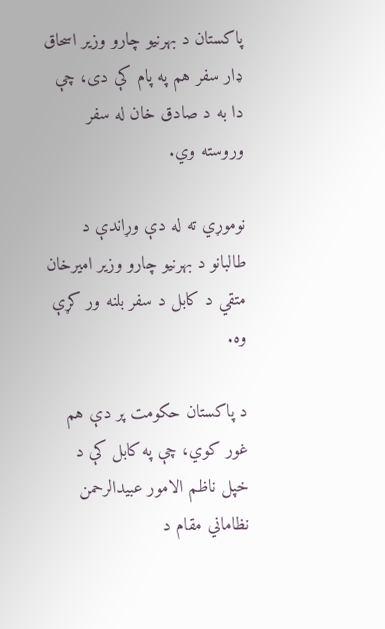پاکستان د بهرنیو چارو وزیر اسحاق ډار سفر هم په پام کې دی، چې دا به د صادق خان له سفر وروسته وي.

نوموړي ته له دې وړاندې د طالبانو د بهرنیو چارو وزیر امیرخان متقي د کابل د سفر بلنه ور کړې وه.

د پاکستان حکومت پر دې هم غور کوي، چې په کابل کې د خپل ناظم الامور عبیدالرحمن نظاماني مقام د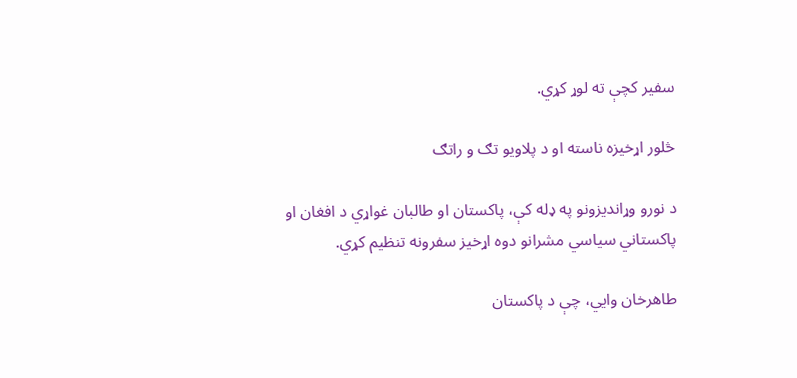سفیر کچې ته لوړ کړي.

څلور اړخیزه ناسته او د پلاویو تګ و راتګ

د نورو وړاندیزونو په ډله کې، پاکستان او طالبان غواړي د افغان او پاکستاني سیاسي مشرانو دوه اړخیز سفرونه تنظیم کړي.

طاهرخان وايي، چې د پاکستان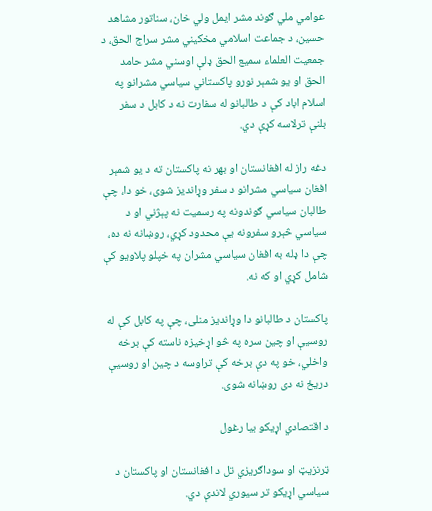عوامي ملي ګوند مشر ایمل ولي خان، سناتور مشاهد حسین، د جماعت اسلامي مخکیني مشر سراج الحق، د جمعیت العلماء سمیع الحق ډلې اوسني مشر حامد الحق او یو شمېر نورو پاکستاني سیاسي مشرانو په اسلام اباد کې د طالبانو له سفارت نه د کابل د سفر بلنې ترلاسه کړې دي.

دغه راز له افغانستان او بهر نه پاکستان ته د یو شمېر افغان سیاسي مشرانو د سفر وړاندیز شوی، خو دا، چې طالبان سیاسي ګوندونه په رسمیت نه پېژني او د سیاسي څېرو سفرونه یې محدود کړي، روښانه نه ده، چې دا ډله به افغان سیاسي مشران په خپلو پلاویو کې شامل کړي او که نه.

پاکستان د طالبانو دا وړاندیز منلی، چې په کابل کې له روسیې او چین سره په څو اړخیزه ناسته کې برخه واخلي، خو په دې برخه کې تراوسه د چین او روسیې دریځ نه دی روښانه شوی.

د اقتصادي اړیکو بیا رغول

ټرنزیټ او سوداګریزي تل د افغانستان او پاکستان د سیاسي اړیکو تر سیوري لاندې دي.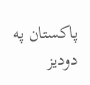پاکستان په دودیز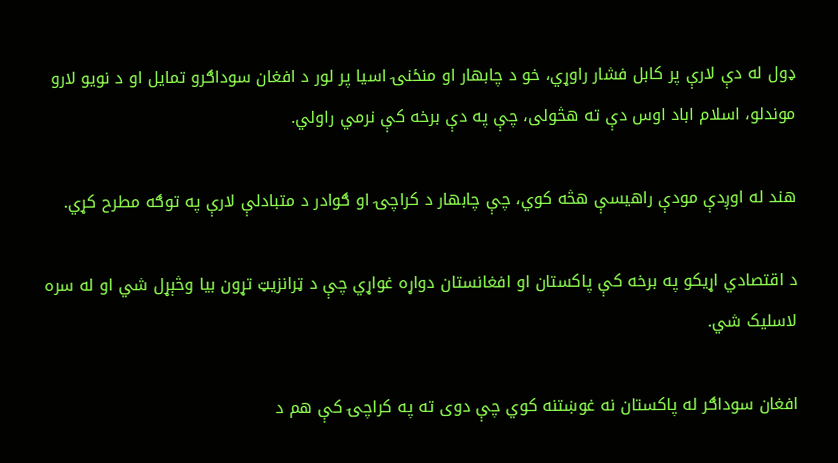ډول له دې لارې پر کابل فشار راوړي، خو د چابهار او منځنۍ اسیا پر لور د افغان سوداګرو تمایل او د نویو لارو موندلو، اسلام اباد اوس دې ته هڅولی، چې په دې برخه کې نرمي راولي.

هند له اوږدې مودې راهیسې هڅه کوي، چې چابهار د کراچۍ او ګوادر د متبادلې لارې په توګه مطرح کړي.

د اقتصادي اړیکو په برخه کې پاکستان او افغانستان دواړه غواړي چې د ټرانزیټ تړون بیا وڅېړل شي او له سره لاسلیک شي.

افغان سوداګر له پاکستان نه غوښتنه کوي چې دوی ته په کراچۍ کې هم د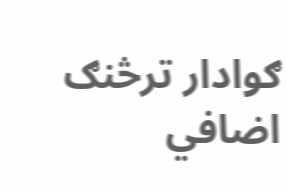ګوادار ترڅنګ اضافي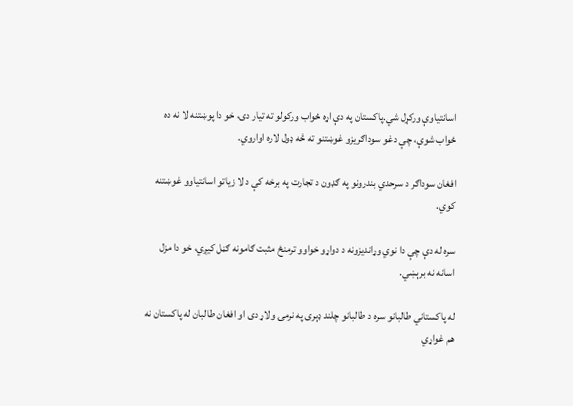اسانتیاوې ورکړل شي.پاکستان په دې اړه ځواب ورکولو ته تیار دی، خو دا پوښتنه لا نه ده ځواب شوې، چې دغو سوداګریزو غوښتنو ته څه ډول لاره اواروي.

افغان سوداګر د سرحدي بندرونو په ګډون د تجارت په برخه کې د لا زیاتو اسانتیاوو غوښتنه کوي.

سره له دې چې دا نوي وړاندیزونه د دواړو خواوو ترمنځ مثبت ګامونه ګڼل کیږي، خو دا مزل اسانه نه برېښي.

له پاکستاني طالبانو سره د طالبانو چلند ډېری په نرمۍ ولاړ دی او افغان طالبان له پاکستان نه هم غواړي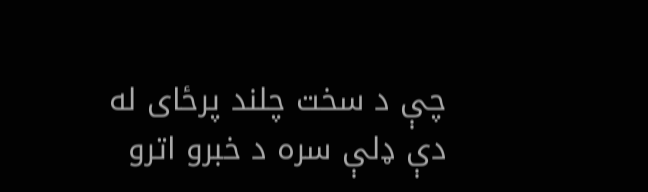چې د سخت چلند پرځای له دې ډلې سره د خبرو اترو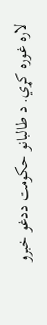لاره غوره کړي. د طالبانو حکومت ددغو خبرو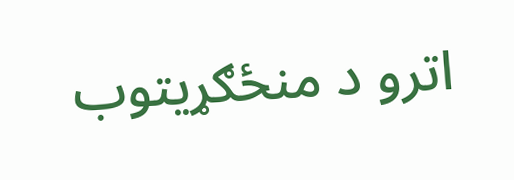اترو د منځګړیتوب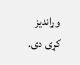وړاندیز کړی دی.